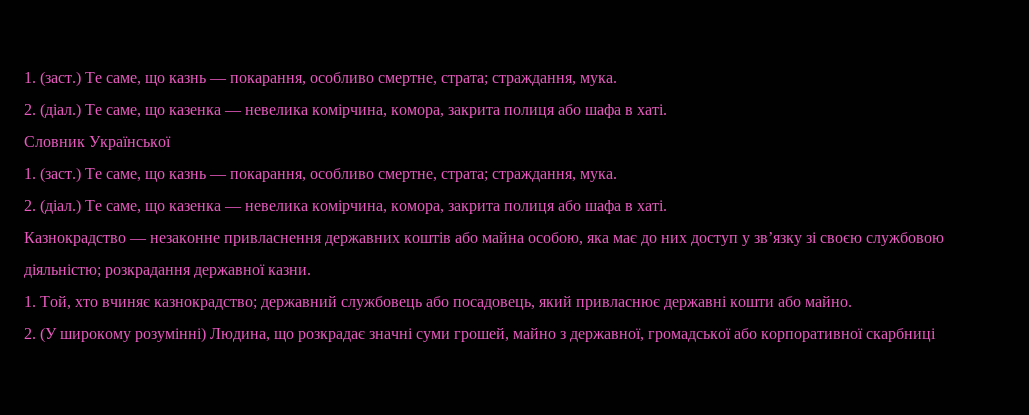1. (заст.) Те саме, що казнь — покарання, особливо смертне, страта; страждання, мука.
2. (діал.) Те саме, що казенка — невелика комірчина, комора, закрита полиця або шафа в хаті.
Словник Української
1. (заст.) Те саме, що казнь — покарання, особливо смертне, страта; страждання, мука.
2. (діал.) Те саме, що казенка — невелика комірчина, комора, закрита полиця або шафа в хаті.
Казнокрадство — незаконне привласнення державних коштів або майна особою, яка має до них доступ у зв’язку зі своєю службовою діяльністю; розкрадання державної казни.
1. Той, хто вчиняє казнокрадство; державний службовець або посадовець, який привласнює державні кошти або майно.
2. (У широкому розумінні) Людина, що розкрадає значні суми грошей, майно з державної, громадської або корпоративної скарбниці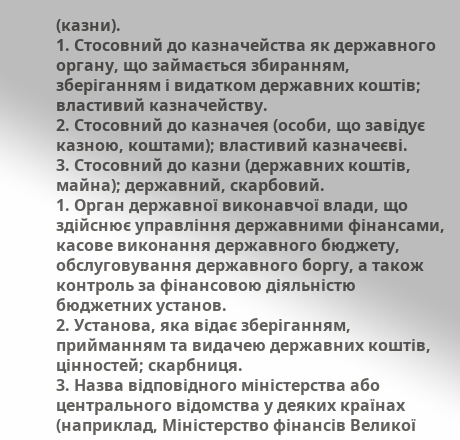(казни).
1. Стосовний до казначейства як державного органу, що займається збиранням, зберіганням і видатком державних коштів; властивий казначейству.
2. Стосовний до казначея (особи, що завідує казною, коштами); властивий казначеєві.
3. Стосовний до казни (державних коштів, майна); державний, скарбовий.
1. Орган державної виконавчої влади, що здійснює управління державними фінансами, касове виконання державного бюджету, обслуговування державного боргу, а також контроль за фінансовою діяльністю бюджетних установ.
2. Установа, яка відає зберіганням, прийманням та видачею державних коштів, цінностей; скарбниця.
3. Назва відповідного міністерства або центрального відомства у деяких країнах (наприклад, Міністерство фінансів Великої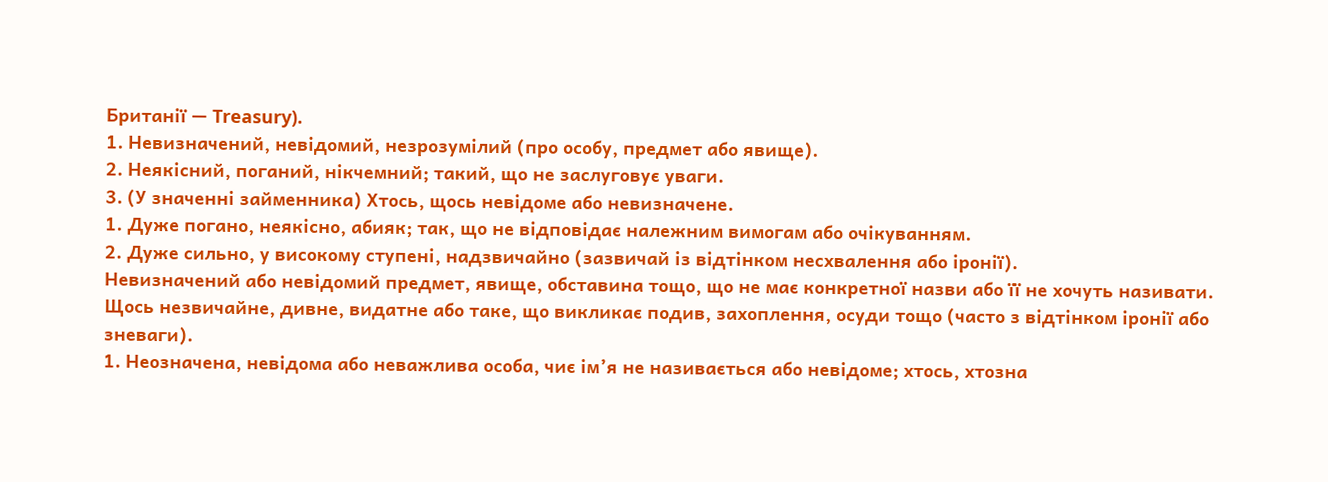Британії — Treasury).
1. Невизначений, невідомий, незрозумілий (про особу, предмет або явище).
2. Неякісний, поганий, нікчемний; такий, що не заслуговує уваги.
3. (У значенні займенника) Хтось, щось невідоме або невизначене.
1. Дуже погано, неякісно, абияк; так, що не відповідає належним вимогам або очікуванням.
2. Дуже сильно, у високому ступені, надзвичайно (зазвичай із відтінком несхвалення або іронії).
Невизначений або невідомий предмет, явище, обставина тощо, що не має конкретної назви або її не хочуть називати.
Щось незвичайне, дивне, видатне або таке, що викликає подив, захоплення, осуди тощо (часто з відтінком іронії або зневаги).
1. Неозначена, невідома або неважлива особа, чиє ім’я не називається або невідоме; хтось, хтозна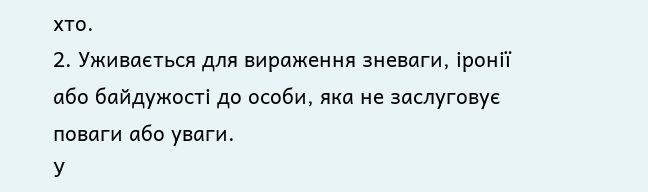хто.
2. Уживається для вираження зневаги, іронії або байдужості до особи, яка не заслуговує поваги або уваги.
У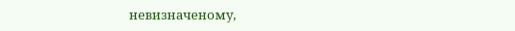невизначеному,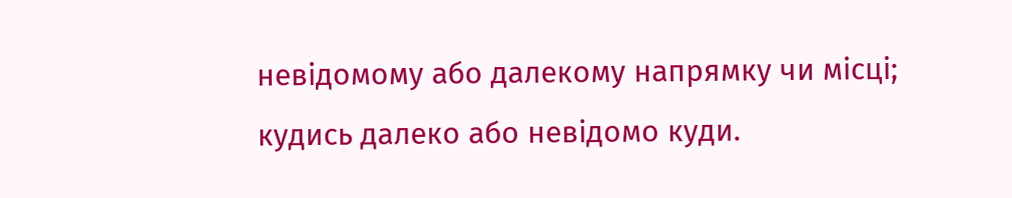невідомому або далекому напрямку чи місці; кудись далеко або невідомо куди.